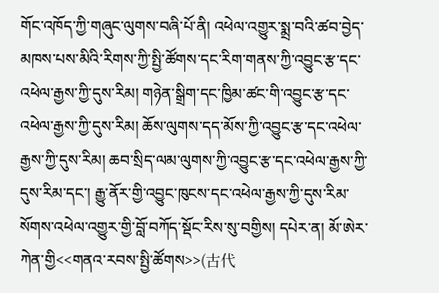གོང་འཁོད་ཀྱི་གཞུང་ལུགས་བཞི་པོ་ནི། འཕེལ་འགྱུར་སྨྲ་བའི་ཚབ་བྱེད་མཁས་པས་མིའི་རིགས་ཀྱི་སྤྱི་ཚོགས་དང་རིག་གནས་ཀྱི་འབྱུང་རྩ་དང་འཕེལ་རྒྱས་ཀྱི་དུས་རིམ། གཉེན་སྒྲིག་དང་ཁྱིམ་ཚང་གི་འབྱུང་རྩ་དང་འཕེལ་རྒྱས་ཀྱི་དུས་རིམ། ཆོས་ལུགས་དད་མོས་ཀྱི་འབྱུང་རྩ་དང་འཕེལ་རྒྱས་ཀྱི་དུས་རིམ། ཆབ་སྲིད་ལམ་ལུགས་ཀྱི་འབྱུང་རྩ་དང་འཕེལ་རྒྱས་ཀྱི་དུས་རིམ་དང་། རྒྱུ་ནོར་གྱི་འབྱུང་ཁུངས་དང་འཕེལ་རྒྱས་ཀྱི་དུས་རིམ་སོགས་འཕེལ་འགྱུར་གྱི་བློ་བཀོད་སྡོང་རིས་སུ་བགྱིས། དཔེར་ན། མོ་ཨེར་ཀེན་གྱི<<གནའ་རབས་སྤྱི་ཚོགས>>(古代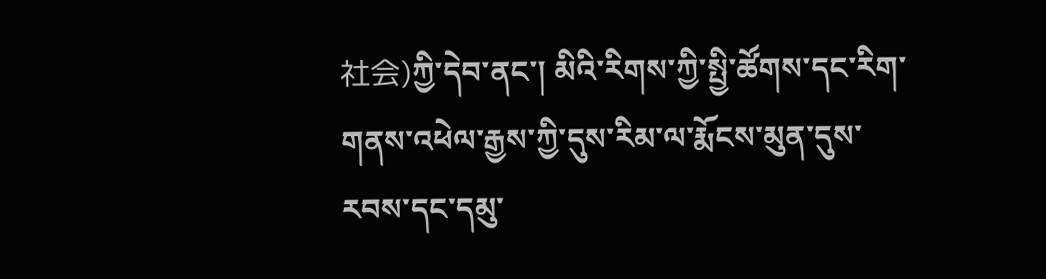社会)ཀྱི་དེབ་ནང་། མིའི་རིགས་ཀྱི་སྤྱི་ཚོགས་དང་རིག་གནས་འཕེལ་རྒྱས་ཀྱི་དུས་རིམ་ལ་རྨོངས་མུན་དུས་རབས་དང་དམུ་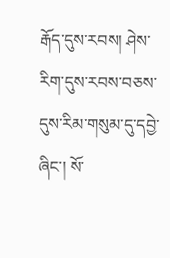རྒོད་དུས་རབས། ཤེས་རིག་དུས་རབས་བཅས་དུས་རིམ་གསུམ་དུ་དབྱེ་ཞིང་། སོ་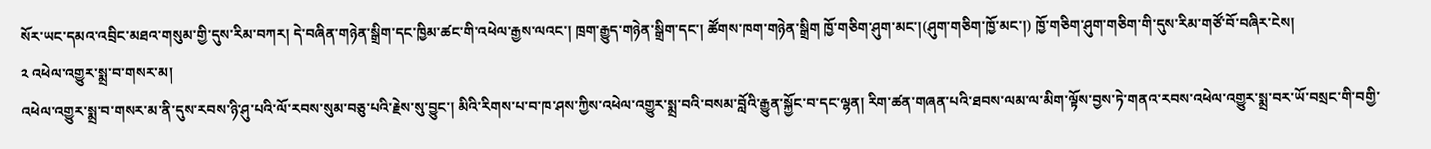སོར་ཡང་དམའ་འབྲིང་མཐའ་གསུམ་གྱི་དུས་རིམ་བཀར། དེ་བཞིན་གཉེན་སྒྲིག་དང་ཁྱིམ་ཚང་གི་འཕེལ་རྒྱས་ལའང་། ཁྲག་རྒྱུད་གཉེན་སྒྲིག་དང་། ཚོགས་ཁག་གཉེན་སྒྲིག ཁྱོ་གཅིག་ཤུག་མང་།(ཤུག་གཅིག་ཁྱོ་མང་།) ཁྱོ་གཅིག་ཤུག་གཅིག་གི་དུས་རིམ་གཙོ་བོ་བཞིར་ངེས།
༢ འཕེལ་འགྱུར་སྨྲ་བ་གསར་མ།
འཕེལ་འགྱུར་སྨྲ་བ་གསར་མ་ནི་དུས་རབས་ཉི་ཤུ་པའི་ལོ་རབས་སུམ་བཅུ་པའི་རྗེས་སུ་བྱུང་། མིའི་རིགས་པ་བ་ཁ་ཤས་ཀྱིས་འཕེལ་འགྱུར་སྨྲ་བའི་བསམ་བློའི་རྒྱུན་སྐྱོང་བ་དང་ལྷན། རིག་ཚན་གཞན་པའི་ཐབས་ལམ་ལ་མིག་ལྟོས་བྱས་ཏེ་གནའ་རབས་འཕེལ་འགྱུར་སྨྲ་བར་ཡོ་བསྲང་གི་བགྱི་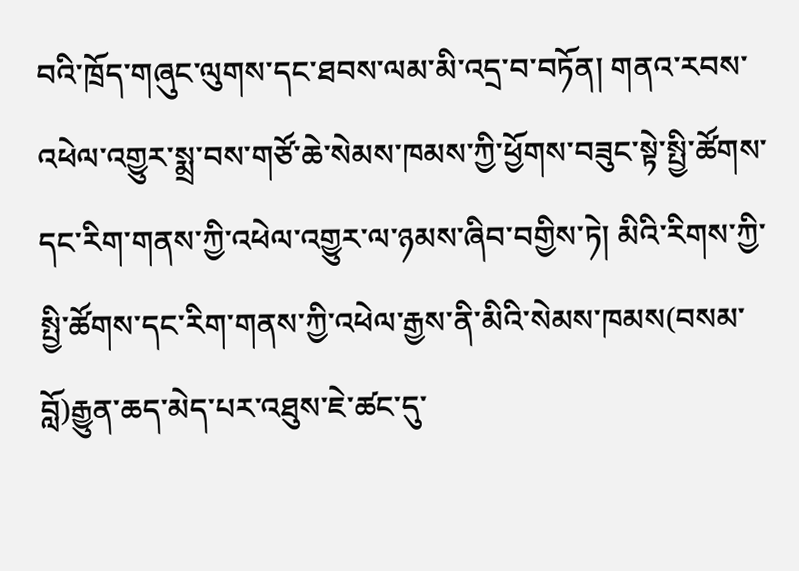བའི་ཁྲོད་གཞུང་ལུགས་དང་ཐབས་ལམ་མི་འདྲ་བ་བཏོན། གནའ་རབས་འཕེལ་འགྱུར་སྨྲ་བས་གཙོ་ཆེ་སེམས་ཁམས་ཀྱི་ཕྱོགས་བཟུང་སྟེ་སྤྱི་ཚོགས་དང་རིག་གནས་ཀྱི་འཕེལ་འགྱུར་ལ་ཉམས་ཞིབ་བགྱིས་ཏེ། མིའི་རིགས་ཀྱི་སྤྱི་ཚོགས་དང་རིག་གནས་ཀྱི་འཕེལ་རྒྱས་ནི་མིའི་སེམས་ཁམས(བསམ་བློ)རྒྱུན་ཆད་མེད་པར་འཐུས་ཇེ་ཚང་དུ་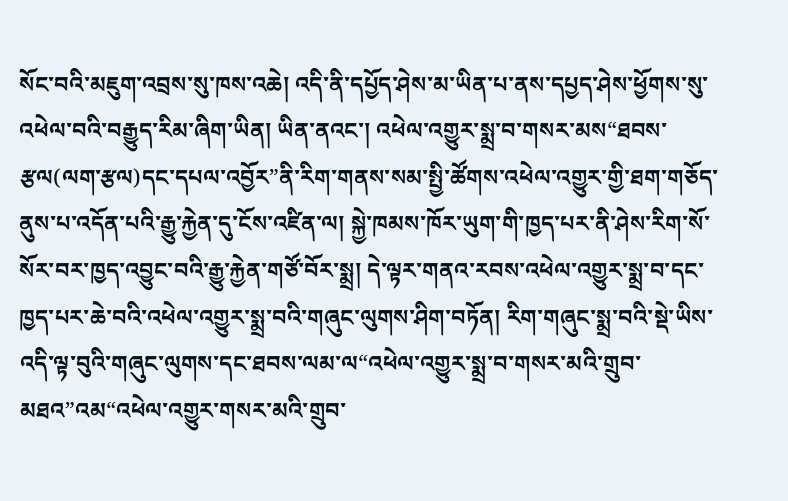སོང་བའི་མཇུག་འབྲས་སུ་ཁས་འཆེ། འདི་ནི་དཔྱོད་ཤེས་མ་ཡིན་པ་ནས་དཔྱད་ཤེས་ཕྱོགས་སུ་འཕེལ་བའི་བརྒྱུད་རིམ་ཞིག་ཡིན། ཡིན་ནའང་། འཕེལ་འགྱུར་སྨྲ་བ་གསར་མས“ཐབས་རྩལ(ལག་རྩལ)དང་དཔལ་འབྱོར”ནི་རིག་གནས་སམ་སྤྱི་ཚོགས་འཕེལ་འགྱུར་གྱི་ཐག་གཅོད་ནུས་པ་འདོན་པའི་རྒྱུ་རྐྱེན་དུ་ངོས་འཛིན་ལ། སྐྱེ་ཁམས་ཁོར་ཡུག་གི་ཁྱད་པར་ནི་ཤེས་རིག་སོ་སོར་བར་ཁྱད་འབྱུང་བའི་རྒྱུ་རྐྱེན་གཙོ་བོར་སྨྲ། དེ་ལྟར་གནའ་རབས་འཕེལ་འགྱུར་སྨྲ་བ་དང་ཁྱད་པར་ཆེ་བའི་འཕེལ་འགྱུར་སྨྲ་བའི་གཞུང་ལུགས་ཤིག་བཏོན། རིག་གཞུང་སྨྲ་བའི་སྡེ་ཡིས་འདི་ལྟ་བུའི་གཞུང་ལུགས་དང་ཐབས་ལམ་ལ“འཕེལ་འགྱུར་སྨྲ་བ་གསར་མའི་གྲུབ་མཐའ”འམ“འཕེལ་འགྱུར་གསར་མའི་གྲུབ་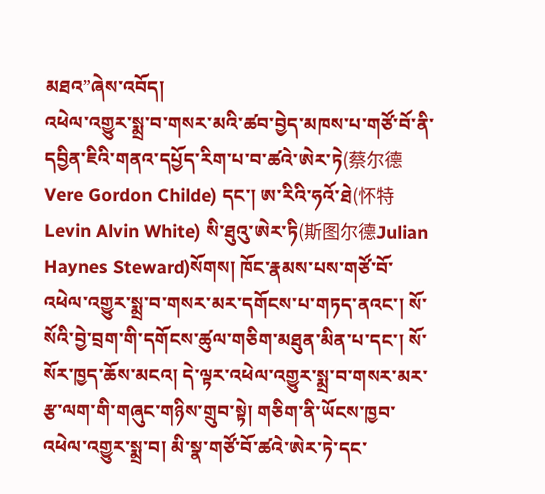མཐའ”ཞེས་འབོད།
འཕེལ་འགྱུར་སྨྲ་བ་གསར་མའི་ཚབ་བྱེད་མཁས་པ་གཙོ་བོ་ནི་དབྱིན་ཇིའི་གནའ་དཔྱོད་རིག་པ་བ་ཚའེ་ཨེར་ཏེ(蔡尔德Vere Gordon Childe) དང་། ཨ་རིའི་ཧའོ་ཐེ(怀特Levin Alvin White) སི་ཐུའུ་ཨེར་ཏི(斯图尔德Julian Haynes Steward)སོགས། ཁོང་རྣམས་པས་གཙོ་བོ་འཕེལ་འགྱུར་སྨྲ་བ་གསར་མར་དགོངས་པ་གཏད་ནའང་། སོ་སོའི་བྱེ་བྲག་གི་དགོངས་ཚུལ་གཅིག་མཐུན་མིན་པ་དང་། སོ་སོར་ཁྱད་ཆོས་མངའ། དེ་ལྟར་འཕེལ་འགྱུར་སྨྲ་བ་གསར་མར་རྩ་ལག་གི་གཞུང་གཉིས་གྲུབ་སྟེ། གཅིག་ནི་ཡོངས་ཁྱབ་འཕེལ་འགྱུར་སྨྲ་བ། མི་སྣ་གཙོ་བོ་ཚའེ་ཨེར་ཏེ་དང་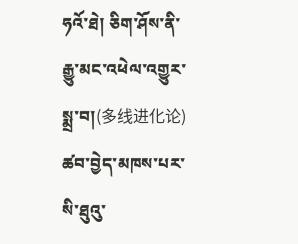ཧའོ་ཐེ། ཅིག་ཤོས་ནི་རྒྱུ་མང་འཕེལ་འགྱུར་སྨྲ་བ།(多线进化论) ཚབ་བྱེད་མཁས་པར་སི་ཐུའུ་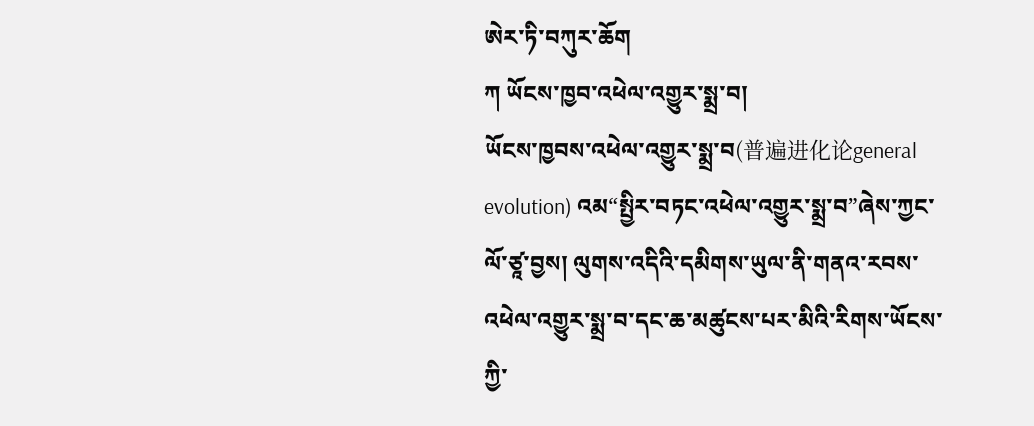ཨེར་ཏི་བཀུར་ཆོག
ཀ ཡོངས་ཁྱབ་འཕེལ་འགྱུར་སྨྲ་བ།
ཡོངས་ཁྱབས་འཕེལ་འགྱུར་སྨྲ་བ(普遍进化论general evolution) འམ“སྤྱིར་བཏང་འཕེལ་འགྱུར་སྨྲ་བ”ཞེས་ཀྱང་ལོ་ཙཱ་བྱས། ལུགས་འདིའི་དམིགས་ཡུལ་ནི་གནའ་རབས་འཕེལ་འགྱུར་སྨྲ་བ་དང་ཆ་མཚུངས་པར་མིའི་རིགས་ཡོངས་ཀྱི་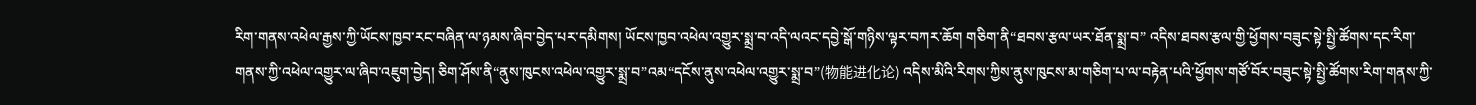རིག་གནས་འཕེལ་རྒྱས་ཀྱི་ཡོངས་ཁྱབ་རང་བཞིན་ལ་ཉམས་ཞིབ་བྱེད་པར་དམིགས། ཡོངས་ཁྱབ་འཕེལ་འགྱུར་སྨྲ་བ་འདི་ལའང་དབྱེ་སྒོ་གཉིས་ལྟར་བཀར་ཆོག གཅིག་ནི“ཐབས་རྩལ་ཡར་ཐོན་སྨྲ་བ” འདིས་ཐབས་རྩལ་གྱི་ཕྱོགས་བཟུང་སྟེ་སྤྱི་ཚོགས་དང་རིག་གནས་ཀྱི་འཕེལ་འགྱུར་ལ་ཞིབ་འཇུག་བྱེད། ཅིག་ཤོས་ནི“ནུས་ཁུངས་འཕེལ་འགྱུར་སྨྲ་བ”འམ“དངོས་ནུས་འཕེལ་འགྱུར་སྨྲ་བ”(物能进化论) འདིས་མིའི་རིགས་ཀྱིས་ནུས་ཁུངས་མ་གཅིག་པ་ལ་བརྟེན་པའི་ཕྱོགས་གཙོ་བོར་བཟུང་སྟེ་སྤྱི་ཚོགས་རིག་གནས་ཀྱི་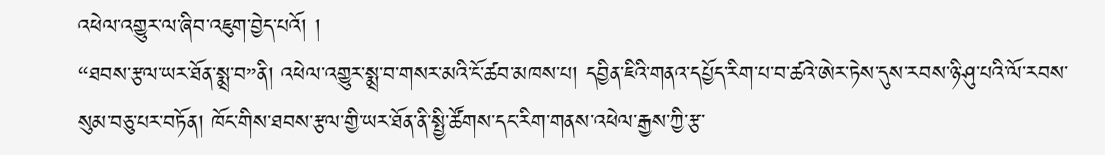འཕེལ་འགྱུར་ལ་ཞིབ་འཇུག་བྱེད་པའོ། །
“ཐབས་རྩལ་ཡར་ཐོན་སྨྲ་བ”ནི། འཕེལ་འགྱུར་སྨྲ་བ་གསར་མའི་ངོ་ཚབ་མཁས་པ། དབྱིན་ཇིའི་གནའ་དཔྱོད་རིག་པ་བ་ཚའེ་ཨེར་ཏེས་དུས་རབས་ཉི་ཤུ་པའི་ལོ་རབས་སུམ་བཅུ་པར་བཏོན། ཁོང་གིས་ཐབས་རྩལ་གྱི་ཡར་ཐོན་ནི་སྤྱི་ཚོགས་དང་རིག་གནས་འཕེལ་རྒྱས་ཀྱི་རྩ་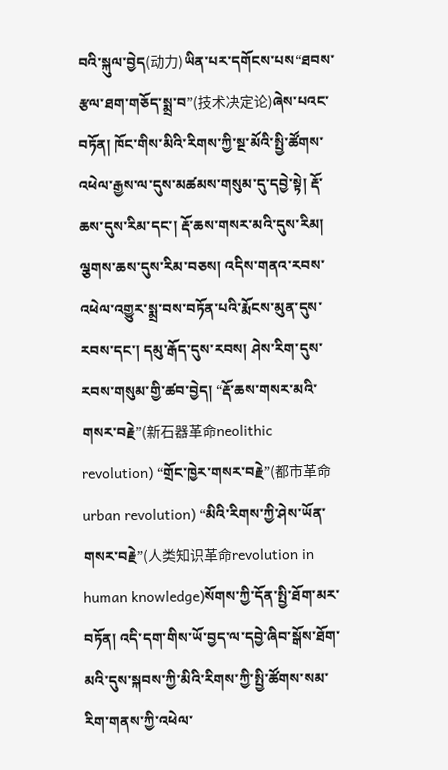བའི་སྐུལ་བྱེད(动力)ཡིན་པར་དགོངས་པས“ཐབས་རྩལ་ཐག་གཅོད་སྨྲ་བ”(技术决定论)ཞེས་པའང་བཏོན། ཁོང་གིས་མིའི་རིགས་ཀྱི་སྔ་མོའི་སྤྱི་ཚོགས་འཕེལ་རྒྱས་ལ་དུས་མཚམས་གསུམ་དུ་དབྱེ་སྟེ། རྡོ་ཆས་དུས་རིམ་དང་། རྡོ་ཆས་གསར་མའི་དུས་རིམ། ལྕགས་ཆས་དུས་རིམ་བཅས། འདིས་གནའ་རབས་འཕེལ་འགྱུར་སྨྲ་བས་བཏོན་པའི་རྨོངས་མུན་དུས་རབས་དང་། དམུ་རྒོད་དུས་རབས། ཤེས་རིག་དུས་རབས་གསུམ་གྱི་ཚབ་བྱེད། “རྡོ་ཆས་གསར་མའི་གསར་བརྗེ”(新石器革命neolithic revolution) “གྲོང་ཁྱེར་གསར་བརྗེ”(都市革命 urban revolution) “མིའི་རིགས་ཀྱི་ཤེས་ཡོན་གསར་བརྗེ”(人类知识革命revolution in human knowledge)སོགས་ཀྱི་དོན་སྤྱི་ཐོག་མར་བཏོན། འདི་དག་གིས་ཡོ་བྱད་ལ་དབྱེ་ཞིབ་སྒོས་ཐོག་མའི་དུས་སྐབས་ཀྱི་མིའི་རིགས་ཀྱི་སྤྱི་ཚོགས་སམ་རིག་གནས་ཀྱི་འཕེལ་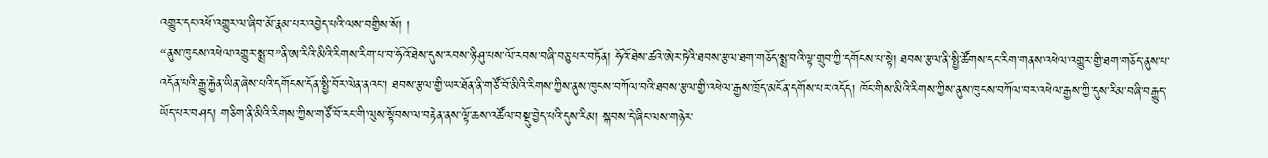འགྱུར་དང་འཕོ་འགྱུར་ལ་ཞིབ་མོ་རྣམ་པར་འབྱེད་པའི་ལས་བགྱིས་སོ། །
“ནུས་ཁུངས་འཕེལ་འགྱུར་སྨྲ་བ”ནི་ཨ་རིའི་མིའི་རིགས་རིག་པ་བ་ཧོའོ་ཐེས་དུས་རབས་ཉི་ཤུ་པས་ལོ་རབས་བཞི་བཅུ་པར་བཏོན། ཧོའོ་ཐེས་ཚའེ་ཨེར་ཏེའི་ཐབས་རྩལ་ཐག་གཅོད་སྨྲ་བའི་ལྟ་གྲུབ་ཀྱི་དགོངས་པ་སྟེ། ཐབས་རྩལ་ནི་སྤྱི་ཚོགས་དང་རིག་གནས་འཕེལ་འགྱུར་གྱི་ཐག་གཅོད་ནུས་པ་འདོན་པའི་རྒྱུ་རྐྱེན་ཡིན་ཞེས་པའི་དགོངས་དོན་སྤྱི་བོར་ལེན་ནའང་། ཐབས་རྩལ་གྱི་ཡར་ཐོན་ནི་གཙོ་བོ་མིའི་རིགས་ཀྱིས་ནུས་ཁུངས་བཀོལ་བའི་ཐབས་རྩལ་གྱི་འཕེལ་རྒྱས་ཁྲོད་མངོན་དགོས་པར་འདོད། ཁོང་གིས་མིའི་རིགས་ཀྱིས་ནུས་ཁུངས་བཀོལ་བར་འཕེལ་རྒྱས་ཀྱི་དུས་རིམ་བཞི་བརྒྱུད་ཡོད་པར་བཤད། གཅིག་ནི་མིའི་རིགས་ཀྱིས་གཙོ་བོ་རང་གི་ལུས་སྟོབས་ལ་བརྟེན་ནས་ལྟོ་ཆས་འཚོལ་བསྡུ་བྱེད་པའི་དུས་རིམ། སྐབས་དེ་ཞིང་ལས་གཉེར་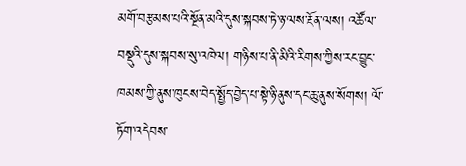མགོ་བརྩམས་པའི་སྔོན་མའི་དུས་སྐབས་ཏེ་ཉ་ལས་རྔོན་ལས། འཚོལ་བསྡུའི་དུས་སྐབས་སུ་འཁེལ། གཉིས་པ་ནི་མིའི་རིགས་ཀྱིས་རང་བྱུང་ཁམས་ཀྱི་ནུས་ཁུངས་བེད་སྤྱོད་བྱེད་པ་སྟེ་ཉི་ནུས་དང་ཆུ་ནུས་སོགས། ལོ་ཏོག་འདེབས་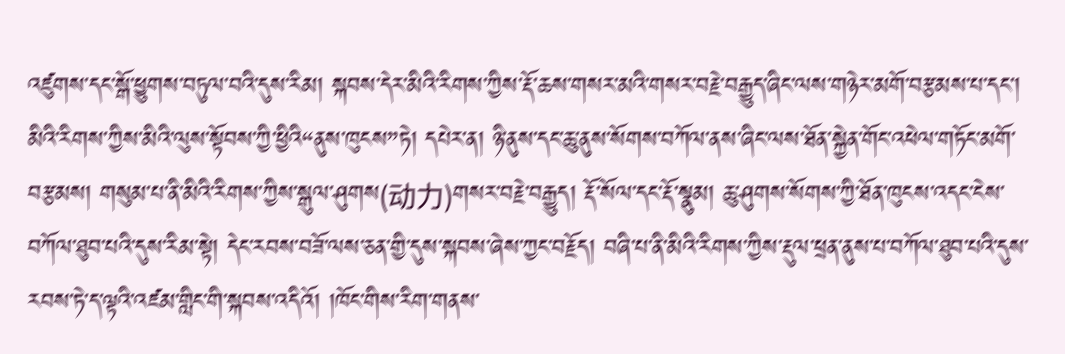འཛུགས་དང་སྒོ་ཕྱུགས་བཏུལ་བའི་དུས་རིམ། སྐབས་དེར་མིའི་རིགས་ཀྱིས་རྡོ་ཆས་གསར་མའི་གསར་བརྗེ་བརྒྱུད་ཞིང་ལས་གཉེར་མགོ་བརྩམས་པ་དང་། མིའི་རིགས་ཀྱིས་མིའི་ལུས་སྟོབས་ཀྱི་ཕྱིའི“ནུས་ཁུངས”ཏེ། དཔེར་ན། ཉི་ནུས་དང་ཆུ་ནུས་སོགས་བཀོལ་ནས་ཞིང་ལས་ཐོན་སྐྱེན་གོང་འཕེལ་གཏོང་མགོ་བརྩམས། གསུམ་པ་ནི་མིའི་རིགས་ཀྱིས་སྒུལ་ཤུགས(动力)གསར་བརྗེ་བརྒྱུད། རྡོ་སོལ་དང་རྡོ་སྣུམ། ཆུ་ཤུགས་སོགས་ཀྱི་ཐོན་ཁུངས་འདང་ངེས་བཀོལ་ཐུབ་པའི་དུས་རིམ་སྟེ། དེང་རབས་བཟོ་ལས་ཅན་གྱི་དུས་སྐབས་ཞེས་ཀྱང་བརྗོད། བཞི་པ་ནི་མིའི་རིགས་ཀྱིས་རྡུལ་ཕྲན་ནུས་པ་བཀོལ་ཐུབ་པའི་དུས་རབས་ཏེ་ད་ལྟའི་འཛམ་གླིང་གི་སྐབས་འདིའོ། །ཁོང་གིས་རིག་གནས་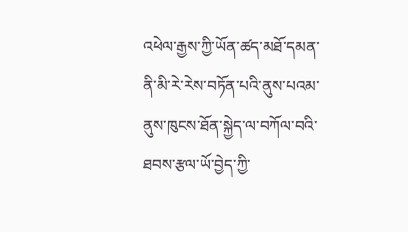འཕེལ་རྒྱས་ཀྱི་ཡོན་ཚད་མཐོ་དམན་ནི་མི་རེ་རེས་བཏོན་པའི་ནུས་པའམ་ནུས་ཁུངས་ཐོན་སྐྱེད་ལ་བཀོལ་བའི་ཐབས་རྩལ་ཡོ་བྱེད་ཀྱི་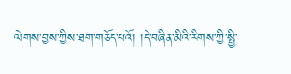ལེགས་བྱས་ཀྱིས་ཐག་གཅོད་པའོ། །དེ་བཞིན་མིའི་རིགས་ཀྱི་སྤྱི་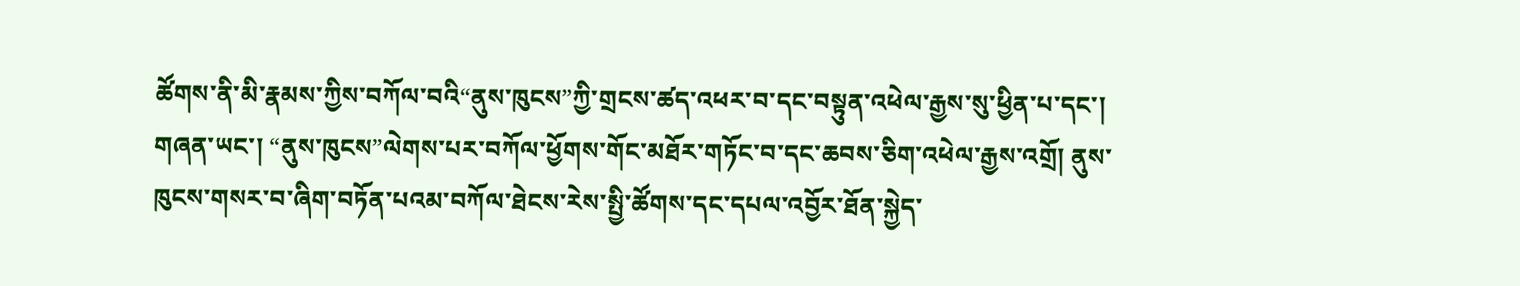ཚོགས་ནི་མི་རྣམས་ཀྱིས་བཀོལ་བའི“ནུས་ཁུངས”ཀྱི་གྲངས་ཚད་འཕར་བ་དང་བསྟུན་འཕེལ་རྒྱས་སུ་ཕྱིན་པ་དང་། གཞན་ཡང་། “ནུས་ཁུངས”ལེགས་པར་བཀོལ་ཕྱོགས་གོང་མཐོར་གཏོང་བ་དང་ཆབས་ཅིག་འཕེལ་རྒྱས་འགྲོ། ནུས་ཁུངས་གསར་བ་ཞིག་བཏོན་པའམ་བཀོལ་ཐེངས་རེས་སྤྱི་ཚོགས་དང་དཔལ་འབྱོར་ཐོན་སྐྱེད་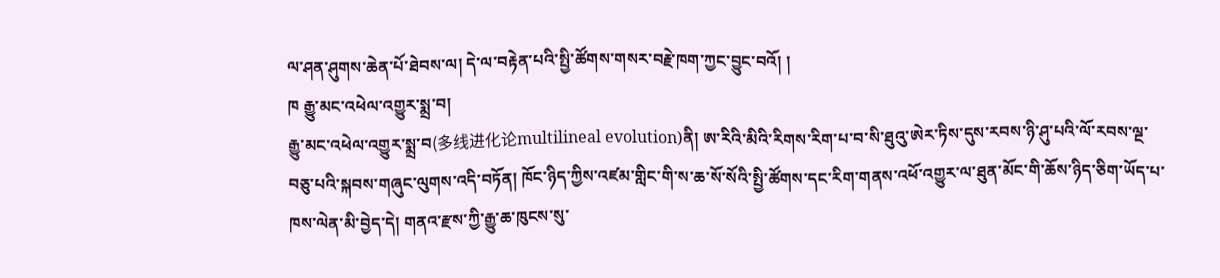ལ་ཤན་ཤུགས་ཆེན་པོ་ཐེབས་ལ། དེ་ལ་བརྟེན་པའི་སྤྱི་ཚོགས་གསར་བརྗེ་ཁག་ཀྱང་བྱུང་བའོ། །
ཁ རྒྱུ་མང་འཕེལ་འགྱུར་སྨྲ་བ།
རྒྱུ་མང་འཕེལ་འགྱུར་སྨྲ་བ(多线进化论multilineal evolution)ནི། ཨ་རིའི་མིའི་རིགས་རིག་པ་བ་སི་ཐུའུ་ཨེར་ཏིས་དུས་རབས་ཉི་ཤུ་པའི་ལོ་རབས་ལྔ་བཅུ་པའི་སྐབས་གཞུང་ལུགས་འདི་བཏོན། ཁོང་ཉིད་ཀྱིས་འཛམ་གླིང་གི་ས་ཆ་སོ་སོའི་སྤྱི་ཚོགས་དང་རིག་གནས་འཕོ་འགྱུར་ལ་ཐུན་མོང་གི་ཆོས་ཉིད་ཅིག་ཡོད་པ་ཁས་ལེན་མི་བྱེད་དེ། གནའ་རྫས་ཀྱི་རྒྱུ་ཆ་ཁུངས་སུ་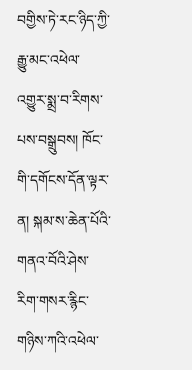བགྱིས་ཏེ་རང་ཉིད་ཀྱི་རྒྱུ་མང་འཕེལ་འགྱུར་སྨྲ་བ་རིགས་པས་བསྒྲུབས། ཁོང་གི་དགོངས་དོན་ལྟར་ན། སྐམ་ས་ཆེན་པོའི་གནའ་བོའི་ཤེས་རིག་གསར་རྙིང་གཉིས་ཀའི་འཕེལ་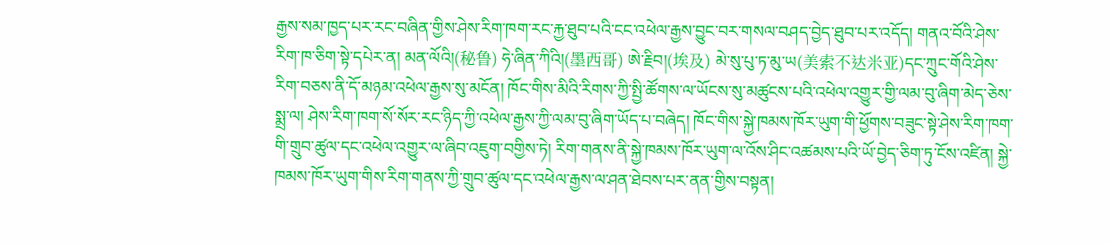རྒྱས་སམ་ཁྱད་པར་རང་བཞིན་གྱིས་ཤེས་རིག་ཁག་རང་རྐྱ་ཐུབ་པའི་ངང་འཕེལ་རྒྱས་བྱུང་བར་གསལ་བཤད་བྱེད་ཐུབ་པར་འདོད། གནའ་བོའི་ཤེས་རིག་ཁ་ཅིག་སྟེ་དཔེར་ན། མན་ལོའི།(秘鲁) ཧེ་ཞིན་ཀིའི།(墨西哥) ཨེ་རྗིབ།(埃及) མེ་སུ་པུ་ཏ་མུ་ཡ(美索不达米亚)དང་ཀྲུང་གོའི་ཤེས་རིག་བཅས་ནི་དོ་མཉམ་འཕེལ་རྒྱས་སུ་མངོན། ཁོང་གིས་མིའི་རིགས་ཀྱི་སྤྱི་ཚོགས་ལ་ཡོངས་སུ་མཚུངས་པའི་འཕེལ་འགྱུར་གྱི་ལམ་བུ་ཞིག་མེད་ཅེས་སྨྲ་ལ། ཤེས་རིག་ཁག་སོ་སོར་རང་ཉིད་ཀྱི་འཕེལ་རྒྱས་ཀྱི་ལམ་བུ་ཞིག་ཡོད་པ་བཞེད། ཁོང་གིས་སྐྱེ་ཁམས་ཁོར་ཡུག་གི་ཕྱོགས་བཟུང་སྟེ་ཤེས་རིག་ཁག་གི་གྲུབ་ཚུལ་དང་འཕེལ་འགྱུར་ལ་ཞིབ་འཇུག་བགྱིས་ཏེ། རིག་གནས་ནི་སྐྱེ་ཁམས་ཁོར་ཡུག་ལ་འོས་ཤིང་འཚམས་པའི་ཡོ་བྱེད་ཅིག་ཏུ་ངོས་འཛིན། སྐྱེ་ཁམས་ཁོར་ཡུག་གིས་རིག་གནས་ཀྱི་གྲུབ་ཚུལ་དང་འཕེལ་རྒྱས་ལ་ཤན་ཐེབས་པར་ནན་གྱིས་བསྟན།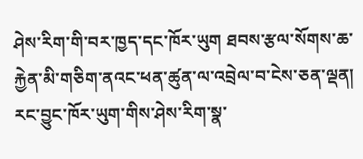ཤེས་རིག་གི་བར་ཁྱད་དང་ཁོར་ཡུག ཐབས་རྩལ་སོགས་ཆ་རྐྱེན་མི་གཅིག་ནའང་ཕན་ཚུན་ལ་འབྲེལ་བ་ངེས་ཅན་ལྡན། རང་བྱུང་ཁོར་ཡུག་གིས་ཤེས་རིག་སྣ་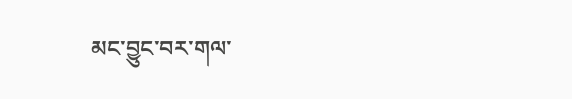མང་བྱུང་བར་གལ་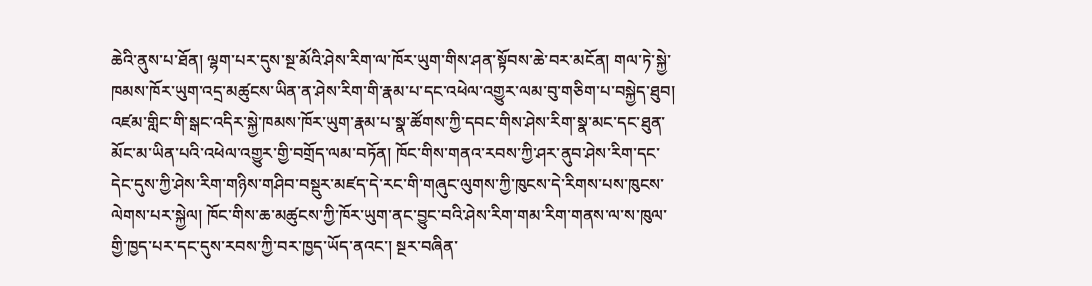ཆེའི་ནུས་པ་ཐོན། ལྷག་པར་དུས་སྔ་མོའི་ཤེས་རིག་ལ་ཁོར་ཡུག་གིས་ཤན་སྟོབས་ཆེ་བར་མངོན། གལ་ཏེ་སྐྱེ་ཁམས་ཁོར་ཡུག་འདྲ་མཚུངས་ཡིན་ན་ཤེས་རིག་གི་རྣམ་པ་དང་འཕེལ་འགྱུར་ལམ་བུ་གཅིག་པ་བསྐྱེད་ཐུབ། འཛམ་གླིང་གི་སྒང་འདིར་སྐྱེ་ཁམས་ཁོར་ཡུག་རྣམ་པ་སྣ་ཚོགས་ཀྱི་དབང་གིས་ཤེས་རིག་སྣ་མང་དང་ཐུན་མོང་མ་ཡིན་པའི་འཕེལ་འགྱུར་གྱི་བགྲོད་ལམ་བཏོན། ཁོང་གིས་གནའ་རབས་ཀྱི་ཤར་ནུབ་ཤེས་རིག་དང་དེང་དུས་ཀྱི་ཤེས་རིག་གཉིས་གཤིབ་བསྡུར་མཛད་དེ་རང་གི་གཞུང་ལུགས་ཀྱི་ཁུངས་དེ་རིགས་པས་ཁུངས་ལེགས་པར་སྐྱེལ། ཁོང་གིས་ཆ་མཚུངས་ཀྱི་ཁོར་ཡུག་ནང་བྱུང་བའི་ཤེས་རིག་གམ་རིག་གནས་ལ་ས་ཁུལ་གྱི་ཁྱད་པར་དང་དུས་རབས་ཀྱི་བར་ཁྱད་ཡོད་ནའང་། སྔར་བཞིན་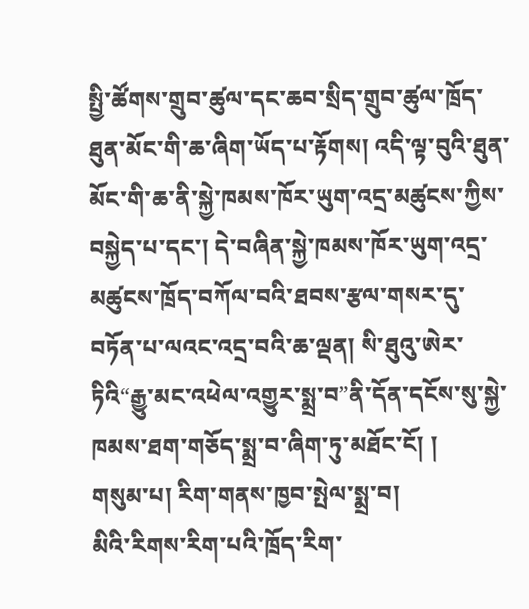སྤྱི་ཚོགས་གྲུབ་ཚུལ་དང་ཆབ་སྲིད་གྲུབ་ཚུལ་ཁྲོད་ཐུན་མོང་གི་ཆ་ཞིག་ཡོད་པ་རྟོགས། འདི་ལྟ་བུའི་ཐུན་མོང་གི་ཆ་ནི་སྐྱེ་ཁམས་ཁོར་ཡུག་འདྲ་མཚུངས་ཀྱིས་བསྐྱེད་པ་དང་། དེ་བཞིན་སྐྱེ་ཁམས་ཁོར་ཡུག་འདྲ་མཚུངས་ཁྲོད་བཀོལ་བའི་ཐབས་རྩལ་གསར་དུ་བཏོན་པ་ལའང་འདྲ་བའི་ཆ་ལྡན། སི་ཐུའུ་ཨེར་ཏིའི“རྒྱུ་མང་འཕེལ་འགྱུར་སྨྲ་བ”ནི་དོན་དངོས་སུ་སྐྱེ་ཁམས་ཐག་གཅོད་སྨྲ་བ་ཞིག་ཏུ་མཐོང་ངོ། །
གསུམ་པ། རིག་གནས་ཁྱབ་སྤེལ་སྨྲ་བ།
མིའི་རིགས་རིག་པའི་ཁྲོད་རིག་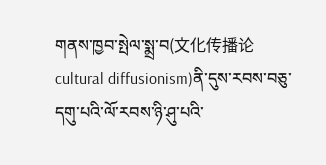གནས་ཁྱབ་སྤེལ་སྨྲ་བ(文化传播论 cultural diffusionism)ནི་དུས་རབས་བཅུ་དགུ་པའི་ལོ་རབས་ཉི་ཤུ་པའི་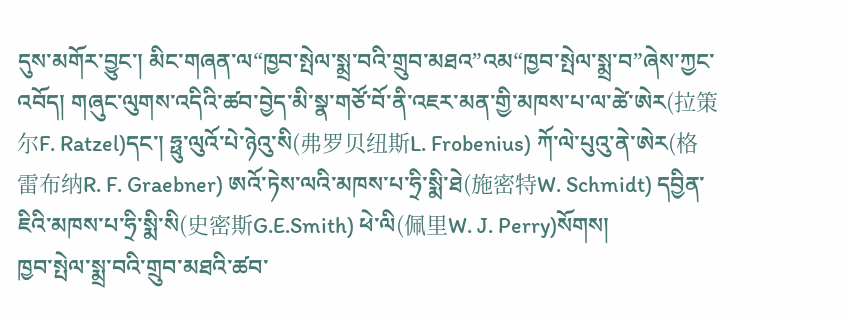དུས་མགོར་བྱུང་། མིང་གཞན་ལ“ཁྱབ་སྤེལ་སྨྲ་བའི་གྲུབ་མཐའ”འམ“ཁྱབ་སྤེལ་སྨྲ་བ”ཞེས་ཀྱང་འབོད། གཞུང་ལུགས་འདིའི་ཚབ་བྱེད་མི་སྣ་གཙོ་བོ་ནི་འཇར་མན་གྱི་མཁས་པ་ལ་ཚེ་ཨེར(拉策尔F. Ratzel)དང་། ཧྥུ་ལུའོ་པེ་ཉེའུ་སི(弗罗贝纽斯L. Frobenius) ཀོ་ལེ་པུའུ་ནེ་ཨེར(格雷布纳R. F. Graebner) ཨའོ་ཏེས་ལའི་མཁས་པ་ཧྲི་སྨི་ཐེ(施密特W. Schmidt) དབྱིན་ཇིའི་མཁས་པ་ཧྲི་སྨི་སི(史密斯G.E.Smith) ཕེ་ལི(佩里W. J. Perry)སོགས།
ཁྱབ་སྤེལ་སྨྲ་བའི་གྲུབ་མཐའི་ཚབ་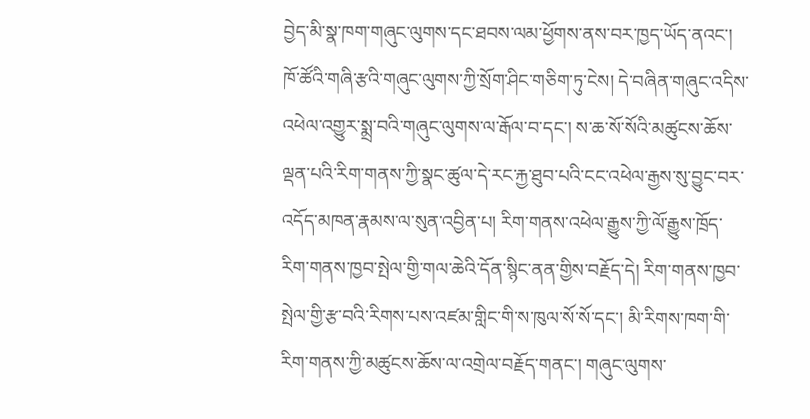བྱེད་མི་སྣ་ཁག་གཞུང་ལུགས་དང་ཐབས་ལམ་ཕྱོགས་ནས་བར་ཁྱད་ཡོད་ནའང་། ཁོ་ཚོའི་གཞི་རྩའི་གཞུང་ལུགས་ཀྱི་སྲོག་ཤིང་གཅིག་ཏུ་ངེས། དེ་བཞིན་གཞུང་འདིས་འཕེལ་འགྱུར་སྨྲ་བའི་གཞུང་ལུགས་ལ་རྒོལ་བ་དང་། ས་ཆ་སོ་སོའི་མཚུངས་ཆོས་ལྡན་པའི་རིག་གནས་ཀྱི་སྣང་ཚུལ་དེ་རང་རྐྱ་ཐུབ་པའི་ངང་འཕེལ་རྒྱས་སུ་བྱུང་བར་འདོད་མཁན་རྣམས་ལ་སུན་འབྱིན་པ། རིག་གནས་འཕེལ་རྒྱུས་ཀྱི་ལོ་རྒྱུས་ཁྲོད་རིག་གནས་ཁྱབ་སྤེལ་གྱི་གལ་ཆེའི་དོན་སྙིང་ནན་གྱིས་བརྗོད་དེ། རིག་གནས་ཁྱབ་སྤེལ་གྱི་རྩ་བའི་རིགས་པས་འཛམ་གླིང་གི་ས་ཁུལ་སོ་སོ་དང་། མི་རིགས་ཁག་གི་རིག་གནས་ཀྱི་མཚུངས་ཆོས་ལ་འགྲེལ་བརྗོད་གནང་། གཞུང་ལུགས་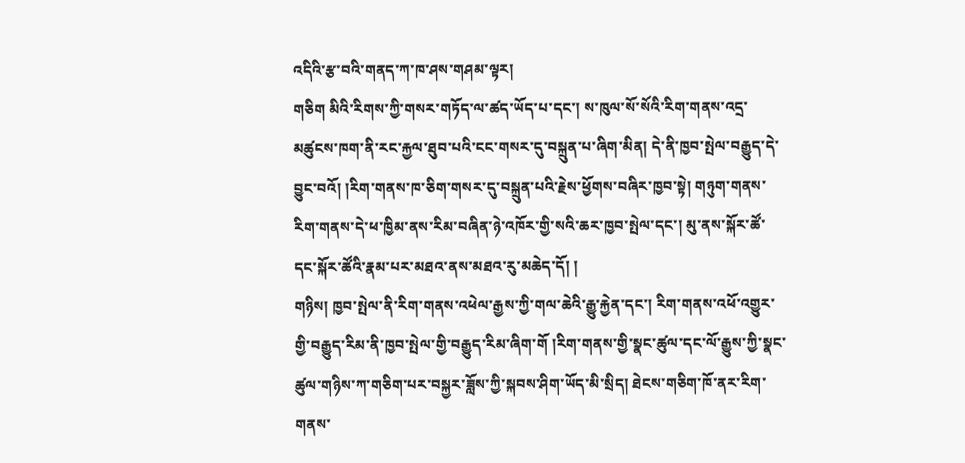འདིའི་རྩ་བའི་གནད་ཀ་ཁ་ཤས་གཤམ་ལྟར།
གཅིག མིའི་རིགས་ཀྱི་གསར་གཏོད་ལ་ཚད་ཡོད་པ་དང་། ས་ཁུལ་སོ་སོའི་རིག་གནས་འདྲ་མཚུངས་ཁག་ནི་རང་རྐྱལ་ཐུབ་པའི་ངང་གསར་དུ་བསྐྲུན་པ་ཞིག་མིན། དེ་ནི་ཁྱབ་སྤེལ་བརྒྱུད་དེ་བྱུང་བའོ། །རིག་གནས་ཁ་ཅིག་གསར་དུ་བསྐྲུན་པའི་རྗེས་ཕྱོགས་བཞིར་ཁྱབ་སྟེ། གཉུག་གནས་རིག་གནས་དེ་ཕ་ཁྱིམ་ནས་རིམ་བཞིན་ཉེ་འཁོར་གྱི་སའི་ཆར་ཁྱབ་སྤེལ་དང་། མུ་ནས་སྐོར་ཚོ་དང་སྐོར་ཚོའི་རྣམ་པར་མཐའ་ནས་མཐའ་རུ་མཆེད་དོ། །
གཉིས། ཁྱབ་སྤེལ་ནི་རིག་གནས་འཕེལ་རྒྱས་ཀྱི་གལ་ཆེའི་རྒྱུ་རྐྱེན་དང་། རིག་གནས་འཕོ་འགྱུར་གྱི་བརྒྱུད་རིམ་ནི་ཁྱབ་སྤེལ་གྱི་བརྒྱུད་རིམ་ཞིག་གོ །རིག་གནས་གྱི་སྣང་ཚུལ་དང་ལོ་རྒྱུས་ཀྱི་སྣང་ཚུལ་གཉིས་ཀ་གཅིག་པར་བསྐྱར་ཟློས་ཀྱི་སྐབས་ཤིག་ཡོད་མི་སྲིད། ཐེངས་གཅིག་ཁོ་ནར་རིག་གནས་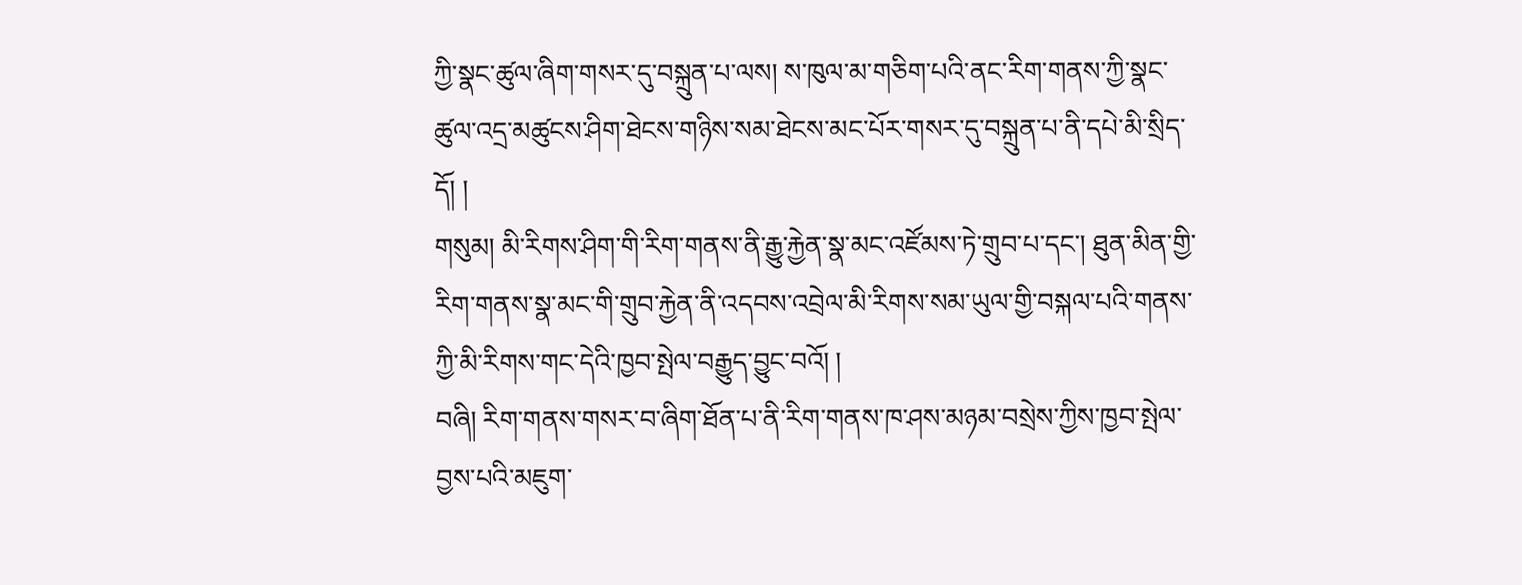ཀྱི་སྣང་ཚུལ་ཞིག་གསར་དུ་བསྐྲུན་པ་ལས། ས་ཁུལ་མ་གཅིག་པའི་ནང་རིག་གནས་ཀྱི་སྣང་ཚུལ་འདྲ་མཚུངས་ཤིག་ཐེངས་གཉིས་སམ་ཐེངས་མང་པོར་གསར་དུ་བསྐྲུན་པ་ནི་དཔེ་མི་སྲིད་དོ། །
གསུམ། མི་རིགས་ཤིག་གི་རིག་གནས་ནི་རྒྱུ་རྐྱེན་སྣ་མང་འཛོམས་ཏེ་གྲུབ་པ་དང་། ཐུན་མིན་གྱི་རིག་གནས་སྣ་མང་གི་གྲུབ་རྐྱེན་ནི་འདབས་འབྲེལ་མི་རིགས་སམ་ཡུལ་གྱི་བསྐལ་པའི་གནས་ཀྱི་མི་རིགས་གང་དེའི་ཁྱབ་སྤེལ་བརྒྱུད་བྱུང་བའོ། །
བཞི། རིག་གནས་གསར་བ་ཞིག་ཐོན་པ་ནི་རིག་གནས་ཁ་ཤས་མཉམ་བསྲེས་ཀྱིས་ཁྱབ་སྤེལ་བྱས་པའི་མཇུག་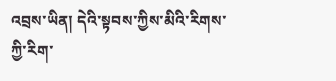འབྲས་ཡིན། དེའི་སྟབས་ཀྱིས་མིའི་རིགས་ཀྱི་རིག་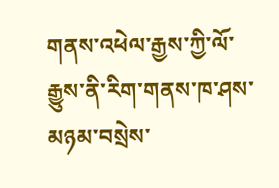གནས་འཕེལ་རྒྱས་ཀྱི་ལོ་རྒྱུས་ནི་རིག་གནས་ཁ་ཤས་མཉམ་བསྲེས་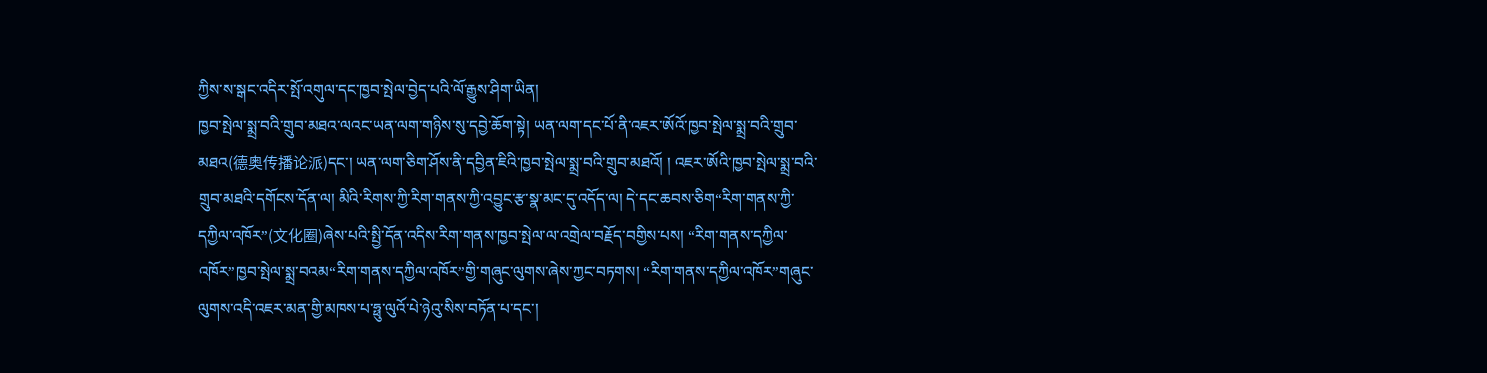ཀྱིས་ས་སྒང་འདིར་སྤོ་འགུལ་དང་ཁྱབ་སྤེལ་བྱེད་པའི་ལོ་རྒྱུས་ཤིག་ཡིན།
ཁྱབ་སྤེལ་སྨྲ་བའི་གྲུབ་མཐའ་ལའང་ཡན་ལག་གཉིས་སུ་དབྱེ་ཆོག་སྟེ། ཡན་ལག་དང་པོ་ནི་འཇར་ཨོའོ་ཁྱབ་སྤེལ་སྨྲ་བའི་གྲུབ་མཐའ(德奥传播论派)དང་། ཡན་ལག་ཅིག་ཤོས་ནི་དབྱིན་ཇིའི་ཁྱབ་སྤེལ་སྨྲ་བའི་གྲུབ་མཐའོ། ། འཇར་ཨོའི་ཁྱབ་སྤེལ་སྨྲ་བའི་གྲུབ་མཐའི་དགོངས་དོན་ལ། མིའི་རིགས་ཀྱི་རིག་གནས་ཀྱི་འབྱུང་རྩ་སྣ་མང་དུ་འདོད་ལ། དེ་དང་ཆབས་ཅིག“རིག་གནས་ཀྱི་དཀྱིལ་འཁོར”(文化圈)ཞེས་པའི་སྤྱི་དོན་འདིས་རིག་གནས་ཁྱབ་སྤེལ་ལ་འགྲེལ་བརྗོད་བགྱིས་པས། “རིག་གནས་དཀྱིལ་འཁོར”ཁྱབ་སྤེལ་སྨྲ་བའམ“རིག་གནས་དཀྱིལ་འཁོར”གྱི་གཞུང་ལུགས་ཞེས་ཀྱང་བཏགས། “རིག་གནས་དཀྱིལ་འཁོར”གཞུང་ལུགས་འདི་འཇར་མན་གྱི་མཁས་པ་ཧྥུ་ལུའོ་པེ་ཉེའུ་སིས་བཏོན་པ་དང་།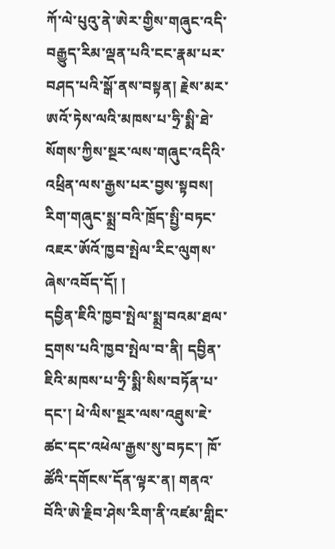ཀོ་ལེ་པུའུ་ནེ་ཨེར་གྱིས་གཞུང་འདི་བརྒྱུད་རིམ་ལྡན་པའི་ངང་རྣམ་པར་བཤད་པའི་སྒོ་ནས་བསྟན། རྗེས་མར་ཨའོ་ཏེས་ལའི་མཁས་པ་ཧྲི་སྨི་ཐེ་སོགས་ཀྱིས་སྔར་ལས་གཞུང་འདིའི་འཕྲིན་ལས་རྒྱས་པར་བྱས་སྟབས། རིག་གཞུང་སྨྲ་བའི་ཁྲོད་སྤྱི་བཏང་འཇར་ཨོའོ་ཁྱབ་སྤེལ་རིང་ལུགས་ཞེས་འབོད་དོ། །
དབྱིན་ཇིའི་ཁྱབ་སྤེལ་སྨྲ་བའམ་ཐལ་དྲགས་པའི་ཁྱབ་སྤེལ་བ་ནི། དབྱིན་ཇིའི་མཁས་པ་ཧྲི་སྨི་སིས་བཏོན་པ་དང་། ཕེ་ལིས་སྔར་ལས་འཐུས་ཇེ་ཚང་དང་འཕེལ་རྒྱས་སུ་བཏང་། ཁོ་ཚོའི་དགོངས་དོན་ལྟར་ན། གནའ་བོའི་ཨེ་རྗིབ་ཤེས་རིག་ནི་འཛམ་གླིང་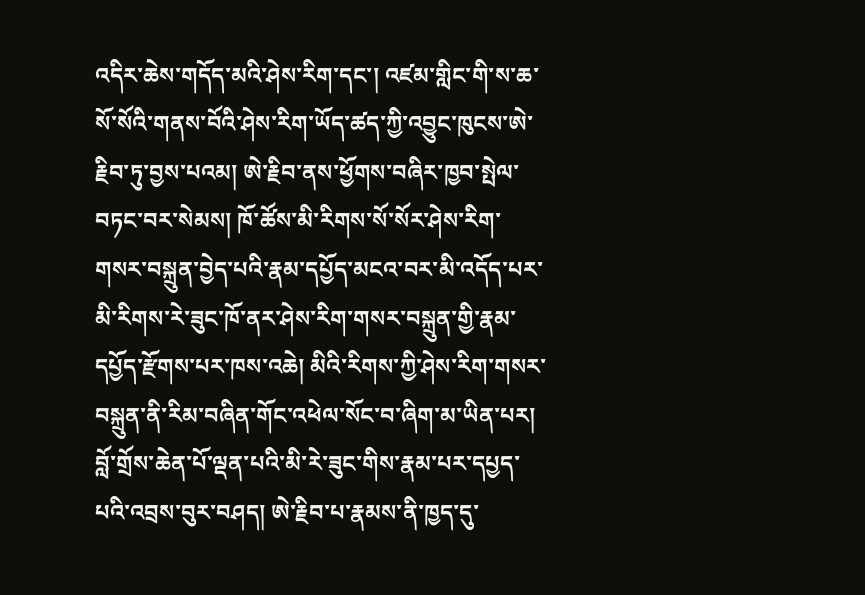འདིར་ཆེས་གདོད་མའི་ཤེས་རིག་དང་། འཛམ་གླིང་གི་ས་ཆ་སོ་སོའི་གནས་བོའི་ཤེས་རིག་ཡོད་ཚད་ཀྱི་འབྱུང་ཁུངས་ཨེ་རྗིབ་ཏུ་བྱས་པའམ། ཨེ་རྗིབ་ནས་ཕྱོགས་བཞིར་ཁྱབ་སྤེལ་བཏང་བར་སེམས། ཁོ་ཚོས་མི་རིགས་སོ་སོར་ཤེས་རིག་གསར་བསྐྲུན་བྱེད་པའི་རྣམ་དཔྱོད་མངའ་བར་མི་འདོད་པར་མི་རིགས་རེ་ཟུང་ཁོ་ནར་ཤེས་རིག་གསར་བསྐྲུན་གྱི་རྣམ་དཔྱོད་རྫོགས་པར་ཁས་འཆེ། མིའི་རིགས་ཀྱི་ཤེས་རིག་གསར་བསྐྲུན་ནི་རིམ་བཞིན་གོང་འཕེལ་སོང་བ་ཞིག་མ་ཡིན་པར། བློ་གྲོས་ཆེན་པོ་ལྡན་པའི་མི་རེ་ཟུང་གིས་རྣམ་པར་དཔྱད་པའི་འབྲས་བུར་བཤད། ཨེ་རྗིབ་པ་རྣམས་ནི་ཁྱད་དུ་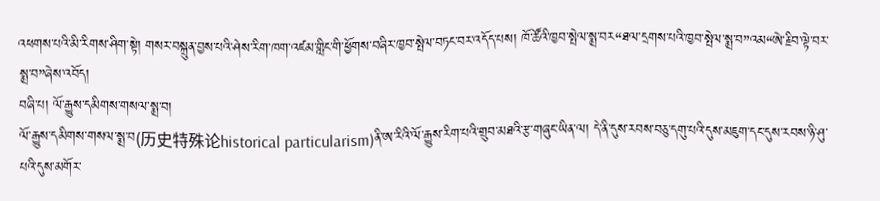འཕགས་པའི་མི་རིགས་ཤིག་སྟེ། གསར་བསྐྲུན་བྱས་པའི་ཤེས་རིག་ཁག་འཛམ་གླིང་གི་ཕྱོགས་བཞིར་ཁྱབ་སྤེལ་བཏང་བར་འདོད་པས། ཁོ་ཚོའི་ཁྱབ་སྤེལ་སྨྲ་བར“ཐལ་དྲགས་པའི་ཁྱབ་སྤེལ་སྨྲ་བ”འམ“ཨེ་རྗིབ་ལྟེ་བར་སྨྲ་བ”ཞེས་འབོད།
བཞི་པ། ལོ་རྒྱུས་དམིགས་གསལ་སྨྲ་བ།
ལོ་རྒྱུས་དམིགས་གསལ་སྨྲ་བ(历史特殊论historical particularism)ནི་ཨ་རིའི་ལོ་རྒྱུས་རིག་པའི་གྲུབ་མཐའི་རྩ་གཞུང་ཡིན་ལ། དེ་ནི་དུས་རབས་བཅུ་དགུ་པའི་དུས་མཇུག་དང་དུས་རབས་ཉི་ཤུ་པའི་དུས་མགོར་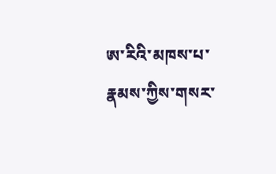ཨ་རིའི་མཁས་པ་རྣམས་ཀྱིས་གསར་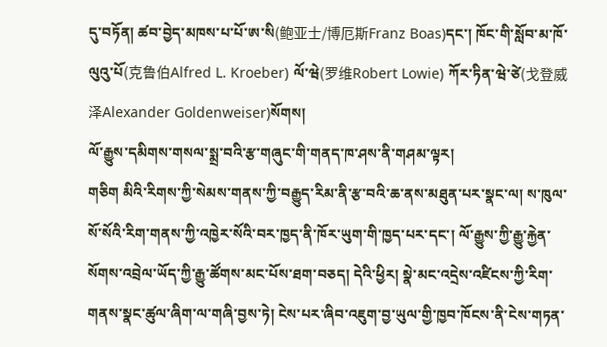དུ་བཏོན། ཚབ་བྱེད་མཁས་པ་པོ་ཨ་སི(鲍亚士/博厄斯Franz Boas)དང་། ཁོང་གི་སློབ་མ་ཁོ་ལུའུ་པོ(克鲁伯Alfred L. Kroeber) ལོ་ཝེ(罗维Robert Lowie) ཀོར་ཏིན་ཝེ་ཙེ(戈登威泽Alexander Goldenweiser)སོགས།
ལོ་རྒྱུས་དམིགས་གསལ་སྨྲ་བའི་རྩ་གཞུང་གི་གནད་ཁ་ཤས་ནི་གཤམ་ལྟར།
གཅིག མིའི་རིགས་ཀྱི་སེམས་གནས་ཀྱི་བརྒྱུད་རིམ་ནི་རྩ་བའི་ཆ་ནས་མཐུན་པར་སྣང་ལ། ས་ཁུལ་སོ་སོའི་རིག་གནས་ཀྱི་འཁྱེར་སོའི་བར་ཁྱད་ནི་ཁོར་ཡུག་གི་ཁྱད་པར་དང་། ལོ་རྒྱུས་ཀྱི་རྒྱུ་རྐྱེན་སོགས་འབྲེལ་ཡོད་ཀྱི་རྒྱུ་ཚོགས་མང་པོས་ཐག་བཅད། དེའི་ཕྱིར། སྣེ་མང་འདྲེས་འཛིངས་ཀྱི་རིག་གནས་སྣང་ཚུལ་ཞིག་ལ་གཞི་བྱས་ཏེ། ངེས་པར་ཞིབ་འཇུག་བྱ་ཡུལ་གྱི་ཁྱབ་ཁོངས་ནི་ངེས་གཏན་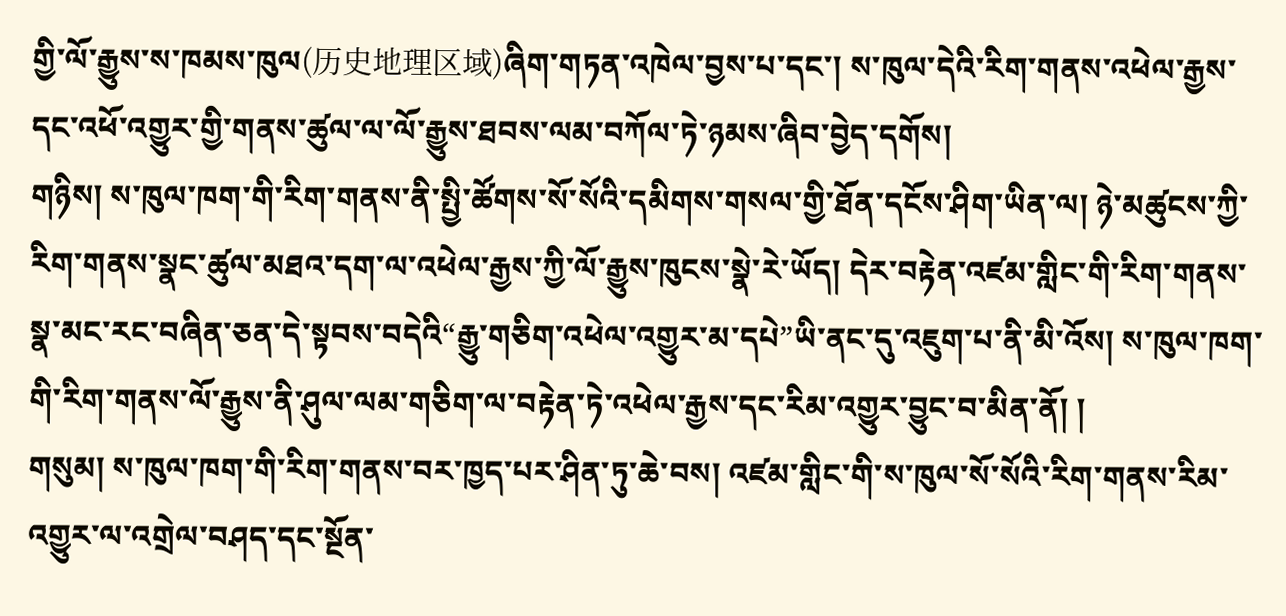གྱི་ལོ་རྒྱུས་ས་ཁམས་ཁུལ(历史地理区域)ཞིག་གཏན་འཁེལ་བྱས་པ་དང་། ས་ཁུལ་དེའི་རིག་གནས་འཕེལ་རྒྱས་དང་འཕོ་འགྱུར་གྱི་གནས་ཚུལ་ལ་ལོ་རྒྱུས་ཐབས་ལམ་བཀོལ་ཏེ་ཉམས་ཞིབ་བྱེད་དགོས།
གཉིས། ས་ཁུལ་ཁག་གི་རིག་གནས་ནི་སྤྱི་ཚོགས་སོ་སོའི་དམིགས་གསལ་གྱི་ཐོན་དངོས་ཤིག་ཡིན་ལ། ཉེ་མཚུངས་ཀྱི་རིག་གནས་སྣང་ཚུལ་མཐའ་དག་ལ་འཕེལ་རྒྱས་ཀྱི་ལོ་རྒྱུས་ཁུངས་སྣེ་རེ་ཡོད། དེར་བརྟེན་འཛམ་གླིང་གི་རིག་གནས་སྣ་མང་རང་བཞིན་ཅན་དེ་སྟབས་བདེའི“རྒྱུ་གཅིག་འཕེལ་འགྱུར་མ་དཔེ”ཡི་ནང་དུ་འཇུག་པ་ནི་མི་འོས། ས་ཁུལ་ཁག་གི་རིག་གནས་ལོ་རྒྱུས་ནི་ཤུལ་ལམ་གཅིག་ལ་བརྟེན་ཏེ་འཕེལ་རྒྱས་དང་རིམ་འགྱུར་བྱུང་བ་མིན་ནོ། །
གསུམ། ས་ཁུལ་ཁག་གི་རིག་གནས་བར་ཁྱད་པར་ཤིན་ཏུ་ཆེ་བས། འཛམ་གླིང་གི་ས་ཁུལ་སོ་སོའི་རིག་གནས་རིམ་འགྱུར་ལ་འགྲེལ་བཤད་དང་སྔོན་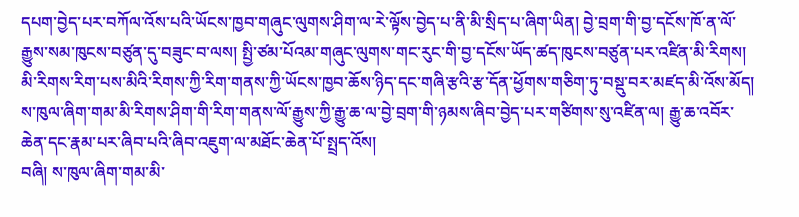དཔག་བྱེད་པར་བཀོལ་འོས་པའི་ཡོངས་ཁྱབ་གཞུང་ལུགས་ཤིག་ལ་རེ་ལྟོས་བྱེད་པ་ནི་མི་སྲིད་པ་ཞིག་ཡིན། བྱེ་བྲག་གི་བྱ་དངོས་ཁོ་ན་ལོ་རྒྱུས་སམ་ཁུངས་བཙུན་དུ་བཟུང་བ་ལས། སྤྱི་ཙམ་པོའམ་གཞུང་ལུགས་གང་རུང་གི་བྱ་དངོས་ཡོད་ཚད་ཁུངས་བཙུན་པར་འཛིན་མི་རིགས། མི་རིགས་རིག་པས་མིའི་རིགས་ཀྱི་རིག་གནས་ཀྱི་ཡོངས་ཁྱབ་ཆོས་ཉིད་དང་གཞི་རྩའི་རྩ་དོན་ཕྱོགས་གཅིག་ཏུ་བསྡུ་བར་མཛད་མི་འོས་མོད། ས་ཁུལ་ཞིག་གམ་མི་རིགས་ཤིག་གི་རིག་གནས་ལོ་རྒྱུས་ཀྱི་རྒྱུ་ཆ་ལ་བྱེ་བྲག་གི་ཉམས་ཞིབ་བྱེད་པར་གཙིགས་སུ་འཛིན་ལ། རྒྱུ་ཆ་འབོར་ཆེན་དང་རྣམ་པར་ཞིབ་པའི་ཞིབ་འཇུག་ལ་མཐོང་ཆེན་པོ་སྤྲད་འོས།
བཞི། ས་ཁུལ་ཞིག་གམ་མི་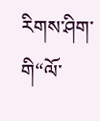རིགས་ཤིག་གི“ལོ་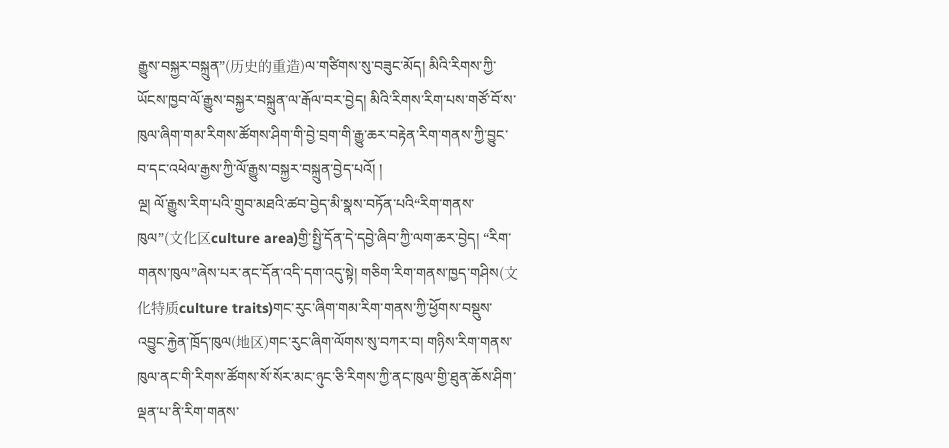རྒྱུས་བསྐྱར་བསྐྲུན”(历史的重造)ལ་གཙིགས་སུ་བཟུང་མོད། མིའི་རིགས་ཀྱི་ཡོངས་ཁྱབ་ལོ་རྒྱུས་བསྐྱར་བསྐྲུན་ལ་རྒོལ་བར་བྱེད། མིའི་རིགས་རིག་པས་གཙོ་བོ་ས་ཁུལ་ཞིག་གམ་རིགས་ཚོགས་ཤིག་གི་བྱེ་བྲག་གི་རྒྱུ་ཆར་བརྟེན་རིག་གནས་ཀྱི་བྱུང་བ་དང་འཕེལ་རྒྱས་ཀྱི་ལོ་རྒྱུས་བསྐྱར་བསྐྲུན་བྱེད་པའོ། །
ལྔ། ལོ་རྒྱུས་རིག་པའི་གྲུབ་མཐའི་ཚབ་བྱེད་མི་སྣས་བཏོན་པའི“རིག་གནས་ཁུལ”(文化区culture area)གྱི་སྤྱི་དོན་དེ་དབྱེ་ཞིབ་ཀྱི་ལག་ཆར་བྱེད། “རིག་གནས་ཁུལ”ཞེས་པར་ནང་དོན་འདི་དག་འདུ་སྟེ། གཅིག་རིག་གནས་ཁྱད་གཤིས(文化特质culture traits)གང་རུང་ཞིག་གམ་རིག་གནས་ཀྱི་ཕྱོགས་བསྡུས་འབྱུང་རྐྱེན་ཁྲོད་ཁུལ(地区)གང་རུང་ཞིག་ལོགས་སུ་བཀར་བ། གཉིས་རིག་གནས་ཁུལ་ནང་གི་རིགས་ཚོགས་སོ་སོར་མང་ཉུང་ཅི་རིགས་ཀྱི་ནང་ཁུལ་གྱི་ཐུན་ཆོས་ཤིག་ལྡན་པ་ནི་རིག་གནས་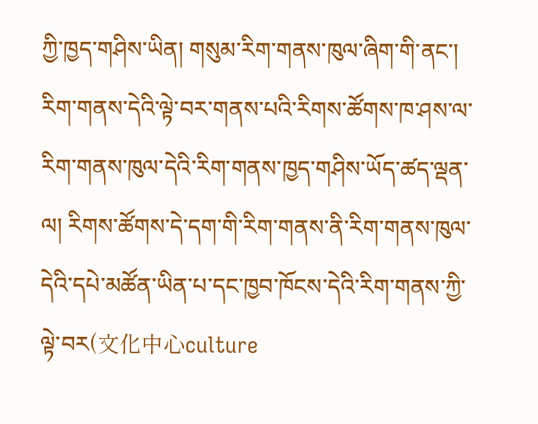ཀྱི་ཁྱད་གཤིས་ཡིན། གསུམ་རིག་གནས་ཁུལ་ཞིག་གི་ནང་། རིག་གནས་དེའི་ལྟེ་བར་གནས་པའི་རིགས་ཚོགས་ཁ་ཤས་ལ་རིག་གནས་ཁུལ་དེའི་རིག་གནས་ཁྱད་གཤིས་ཡོད་ཚད་ལྡན་ལ། རིགས་ཚོགས་དེ་དག་གི་རིག་གནས་ནི་རིག་གནས་ཁུལ་དེའི་དཔེ་མཚོན་ཡིན་པ་དང་ཁྱབ་ཁོངས་དེའི་རིག་གནས་ཀྱི་ལྟེ་བར(文化中心culture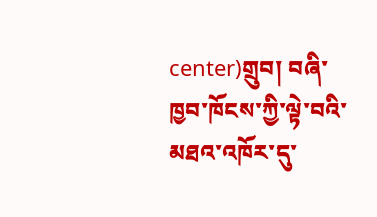center)གྲུབ། བཞི་ཁྱབ་ཁོངས་ཀྱི་ལྟེ་བའི་མཐའ་འཁོར་དུ་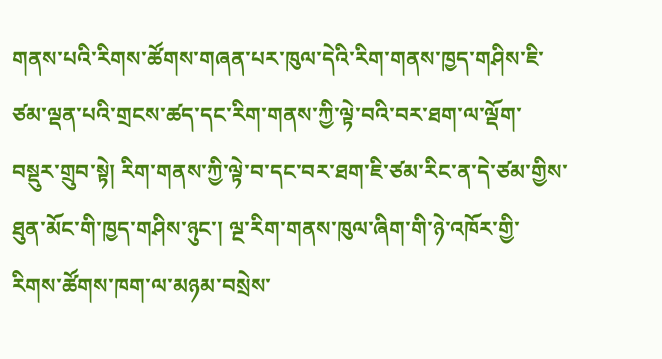གནས་པའི་རིགས་ཚོགས་གཞན་པར་ཁུལ་དེའི་རིག་གནས་ཁྱད་གཤིས་ཇི་ཙམ་ལྡན་པའི་གྲངས་ཚད་དང་རིག་གནས་ཀྱི་ལྟེ་བའི་བར་ཐག་ལ་ལྡོག་བསྡུར་གྲུབ་སྟེ། རིག་གནས་ཀྱི་ལྟེ་བ་དང་བར་ཐག་ཇི་ཙམ་རིང་ན་དེ་ཙམ་གྱིས་ཐུན་མོང་གི་ཁྱད་གཤིས་ཉུང་། ལྔ་རིག་གནས་ཁུལ་ཞིག་གི་ཉེ་འཁོར་གྱི་རིགས་ཚོགས་ཁག་ལ་མཉམ་བསྲེས་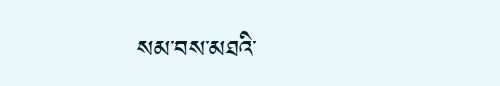སམ་བས་མཐའི་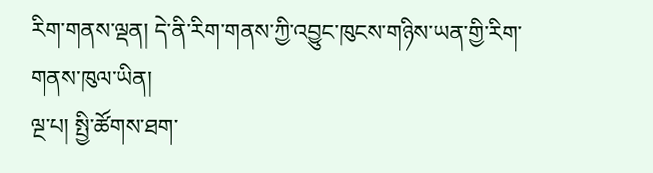རིག་གནས་ལྡན། དེ་ནི་རིག་གནས་ཀྱི་འབྱུང་ཁུངས་གཉིས་ཡན་གྱི་རིག་གནས་ཁུལ་ཡིན།
ལྔ་པ། སྤྱི་ཚོགས་ཐག་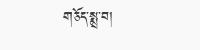གཅོད་སྨྲ་བ།